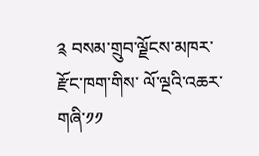༉ བསམ་གྲུབ་ལྗོངས་མཁར་རྫོང་ཁག་གིས་ ལོ་ལྔའི་འཆར་གཞི་༡༡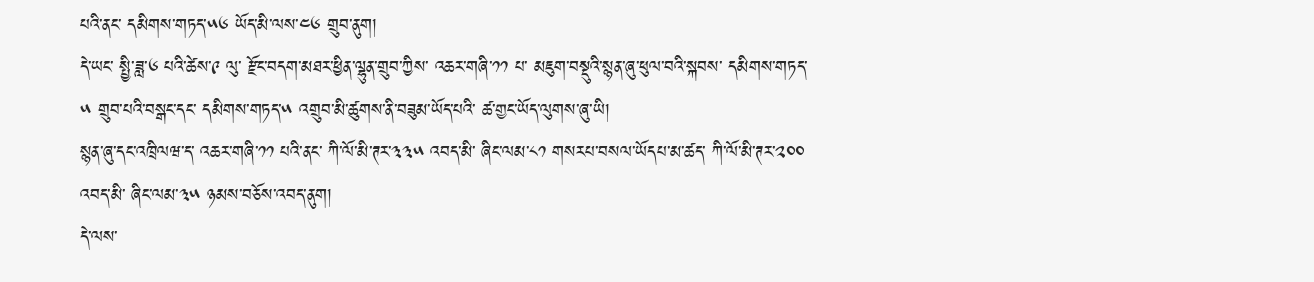པའི་ནང་ དམིགས་གཏད་༥༦ ཡོད་མི་ལས་༤༦ གྲུབ་ནུག།
དེ་ཡང་ སྤྱི་ཟླ་༦ པའི་ཚེས་༩ ལུ་ རྫོང་བདག་མཐར་ཕྱིན་ལྷུན་གྲུབ་ཀྱིས་ འཆར་གཞི་༡༡ པ་ མཇུག་བསྡུའི་སྙན་ཞུ་ཕུལ་བའི་སྐབས་ དམིགས་གཏད་༥ གྲུབ་པའི་བསྒང་དང་ དམིགས་གཏད་༥ འགྲུབ་མི་ཚུགས་ནི་བཟུམ་ཡོད་པའི་ ཚ་གྱང་ཡོད་ལུགས་ཞུ་ཡི།
སྙན་ཞུ་དང་འཁྲིལཝ་ད་ འཆར་གཞི་༡༡ པའི་ནང་ ཀི་ལོ་མི་ཊར་༣༣༥ འབད་མི་ ཞིང་ལམ་༨༡ གསརཔ་བསལ་ཡོདཔ་མ་ཚད་ ཀི་ལོ་མི་ཊར་༢༠༠ འབད་མི་ ཞིང་ལམ་༣༥ ཉམས་བཅོས་འབད་ནུག།
དེ་ལས་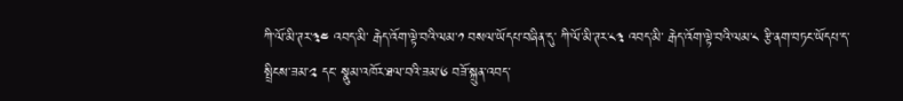ཀི་ལོ་མི་ཊར་༣༤ འབད་མི་ རྒེད་འོག་ལྟེ་བའི་ལམ་༡ བསལ་ཡོདཔ་བཞིན་དུ་ ཀི་ལོ་མི་ཊར་༨༣ འབད་མི་ རྒེད་འོག་ལྟེ་བའི་ལམ་༨ རྩི་ནག་བཏང་ཡོདཔ་ད་ སྤྲིངས་ཟམ་༢ དང་ སྣུམ་འཁོར་ཐལ་བའི་ཟམ་༦ བཟོ་སྐྲུན་འབད་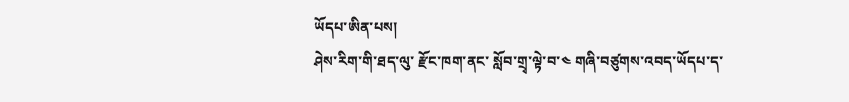ཡོདཔ་ཨིན་པས།
ཤེས་རིག་གི་ཐད་ལུ་ རྫོང་ཁག་ནང་ སློབ་གྲྭ་ལྟེ་བ་༤ གཞི་བཙུགས་འབད་ཡོདཔ་ད་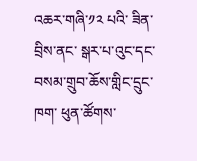འཆར་གཞི་༡༢ པའི་ ཟིན་བྲིས་ནང་ སྒར་པ་འུང་དང་ བསམ་གྲུབ་ཆོས་གླིང་དྲུང་ཁག་ ཕུན་ཚོགས་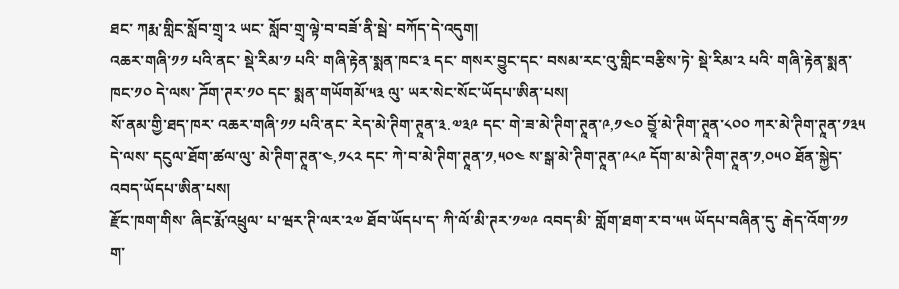ཐང་ ཀརྨ་གླིང་སློབ་གྲྭ་༢ ཡང་ སློབ་གྲྭ་ལྟེ་བ་བཟོ་ནི་སྦེ་ བཀོད་དེ་འདུག།
འཆར་གཞི་༡༡ པའི་ནང་ སྡེ་རིམ་༡ པའི་ གཞི་རྟེན་སྨན་ཁང་༣ དང་ གསར་བྱུང་དང་ བསམ་རང་འུ་གླིང་བརྩིས་ཏེ་ སྡེ་རིམ་༢ པའི་ གཞི་རྟེན་སྨན་ཁང་༡༠ དེ་ལས་ ཌོག་ཊར་༡༠ དང་ སྨན་གཡོགམོ་༥༣ ལུ་ ཡར་སེང་སོང་ཡོདཔ་ཨིན་པས།
སོ་ནམ་གྱི་ཐད་ཁར་ འཆར་གཞི་༡༡ པའི་ནང་ རེད་མེ་ཊིག་ཊཱན་༣.༧༣༩ དང་ གེ་ཟ་མེ་ཊིག་ཊཱན་༩,༡༤༠ བྱཱོ་མེ་ཊིག་ཊཱན་༨༠༠ ཀར་མེ་ཊིག་ཊཱན་༡༣༥ དེ་ལས་ དངུལ་ཐོག་ཚལ་ལུ་ མེ་ཊིག་ཊཱན་༤,༡༨༢ དང་ ཀེ་བ་མེ་ཊིག་ཊཱན་༡,༥༠༤ ས་སྒ་མེ་ཊིག་ཊཱན་༩༨༩ དོག་མ་མེ་ཊིག་ཊཱན་༡,༠༥༠ ཐོན་སྐྱེད་འབད་ཡོདཔ་ཨིན་པས།
རྫོང་ཁག་གིས་ ཞིང་རྨོ་འཕྲུལ་ པ་ཝར་ཊི་ལར་༢༧ ཐོབ་ཡོདཔ་ད་ ཀི་ལོ་མི་ཊར་༡༧༩ འབད་མི་ གློག་ཐག་ར་བ་༥༥ ཡོདཔ་བཞིན་དུ་ རྒེད་འོག་༡༡ ག་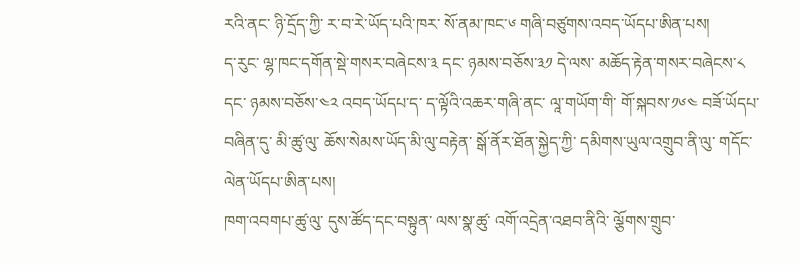རའི་ནང་ ཉི་དྲོད་ཀྱི་ ར་བ་རེ་ཡོད་པའི་ཁར་ སོ་ནམ་ཁང་༦ གཞི་བཙུགས་འབད་ཡོདཔ་ཨིན་པས།
ད་རུང་ ལྷ་ཁང་དགོན་སྡེ་གསར་བཞེངས་༣ དང་ ཉམས་བཅོས་༣༡ དེ་ལས་ མཆོད་རྟེན་གསར་བཞེངས་༨ དང་ ཉམས་བཅོས་༤༢ འབད་ཡོདཔ་ད་ ད་ལྟོའི་འཆར་གཞི་ནང་ ལཱ་གཡོག་གི་ གོ་སྐབས་༡༦༤ བཟོ་ཡོདཔ་བཞིན་དུ་ མི་ཚུ་ལུ་ ཆོས་སེམས་ཡོད་མི་ལུ་བརྟེན་ སྒོ་ནོར་ཐོན་སྐྱེད་ཀྱི་ དམིགས་ཡུལ་འགྲུབ་ནི་ལུ་ གདོང་ལེན་ཡོདཔ་ཨིན་པས།
ཁག་འབགཔ་ཚུ་ལུ་ དུས་ཚོད་དང་བསྟུན་ ལས་སྣ་ཚུ་ འགོ་འདྲེན་འཐབ་ནིའི་ ལྕོགས་གྲུབ་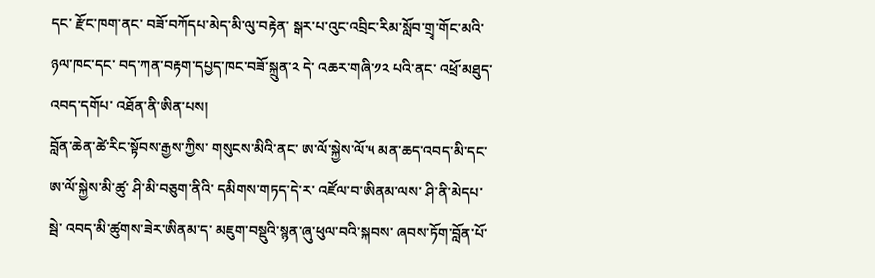དང་ རྫོང་ཁག་ནང་ བཟོ་བཀོདཔ་མེད་མི་ལུ་བརྟེན་ སྒར་པ་འུང་འབྲིང་རིམ་སློབ་གྲྭ་གོང་མའི་ ཉལ་ཁང་དང་ བད་ཀན་བརྟག་དཔྱད་ཁང་བཟོ་སྐྲུན་༢ དེ་ འཆར་གཞི་༡༢ པའི་ནང་ འཕྲོ་མཐུད་འབད་དགོཔ་ འཐོན་ནི་ཨིན་པས།
བློན་ཆེན་ཚེ་རིང་སྟོབས་རྒྱས་ཀྱིས་ གསུངས་མིའི་ནང་ ཨ་ལོ་སྐྱེས་ལོ་༥ མན་ཆད་འབད་མི་དང་ ཨ་ལོ་སྐྱེས་མི་ཚུ་ ཤི་མི་བཅུག་ནིའི་ དམིགས་གཏད་དེ་ར་ འཛོལ་བ་ཨིནམ་ལས་ ཤི་ནི་མེདཔ་སྦེ་ འབད་མི་ཚུགས་ཟེར་ཨིནམ་ད་ མཇུག་བསྡུའི་སྙན་ཞུ་ཕུལ་བའི་སྐབས་ ཞབས་ཏོག་བློན་པོ་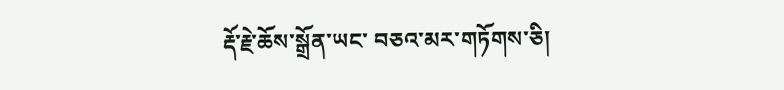རྡོ་རྗེ་ཆོས་སྒྲོན་ཡང་ བཅའ་མར་གཏོགས་ཅི།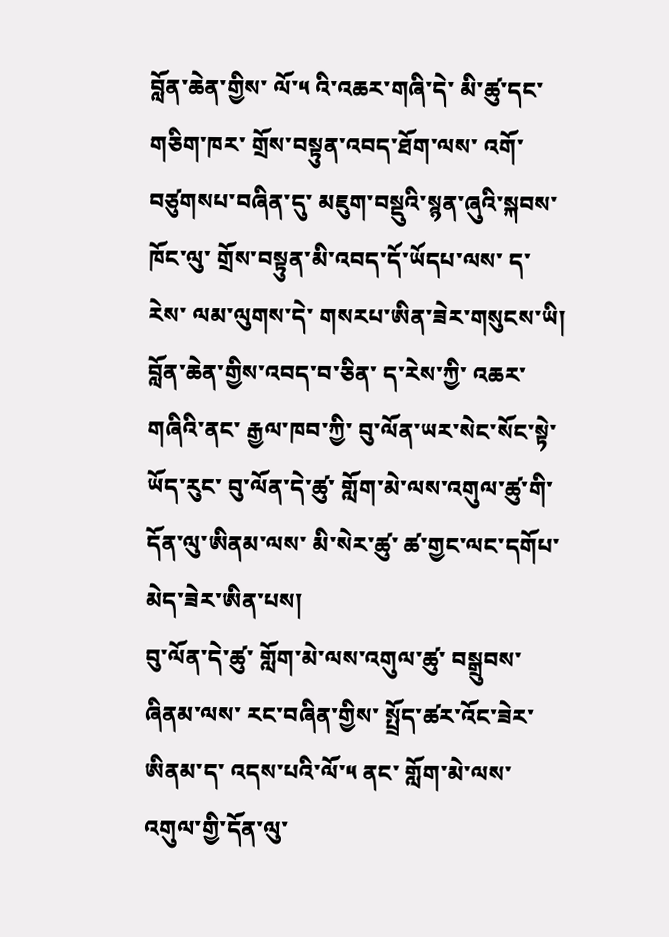བློན་ཆེན་གྱིས་ ལོ་༥ འི་འཆར་གཞི་དེ་ མི་ཚུ་དང་གཅིག་ཁར་ གྲོས་བསྟུན་འབད་ཐོག་ལས་ འགོ་བཙུགསཔ་བཞིན་དུ་ མཇུག་བསྡུའི་སྙན་ཞུའི་སྐབས་ ཁོང་ལུ་ གྲོས་བསྟུན་མི་འབད་དོ་ཡོདཔ་ལས་ ད་རེས་ ལམ་ལུགས་དེ་ གསརཔ་ཨིན་ཟེར་གསུངས་ཡི།
བློན་ཆེན་གྱིས་འབད་བ་ཅིན་ ད་རེས་ཀྱི་ འཆར་གཞིའི་ནང་ རྒྱལ་ཁབ་ཀྱི་ བུ་ལོན་ཡར་སེང་སོང་སྟེ་ཡོད་རུང་ བུ་ལོན་དེ་ཚུ་ གློག་མེ་ལས་འགུལ་ཚུ་གི་དོན་ལུ་ཨིནམ་ལས་ མི་སེར་ཚུ་ ཚ་གྱང་ལང་དགོཔ་མེད་ཟེར་ཨིན་པས།
བུ་ལོན་དེ་ཚུ་ གློག་མེ་ལས་འགུལ་ཚུ་ བསྒྲུབས་ཞིནམ་ལས་ རང་བཞིན་གྱིས་ སྤྲོད་ཚར་འོང་ཟེར་ཨིནམ་ད་ འདས་པའི་ལོ་༥ ནང་ གློག་མེ་ལས་འགུལ་གྱི་དོན་ལུ་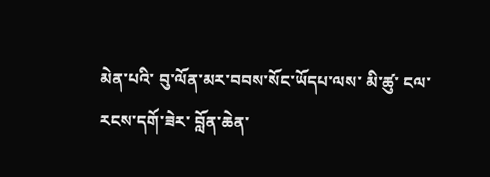མེན་པའི་ བུ་ལོན་མར་བབས་སོང་ཡོདཔ་ལས་ མི་ཚུ་ ངལ་རངས་དགོ་ཟེར་ བློན་ཆེན་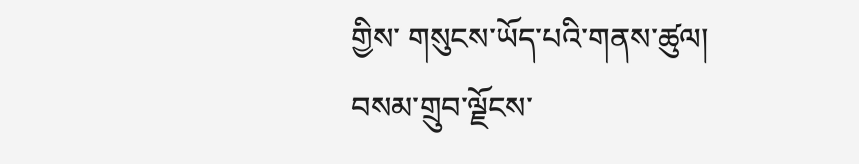གྱིས་ གསུངས་ཡོད་པའི་གནས་ཚུལ།
བསམ་གྲུབ་ལྗོངས་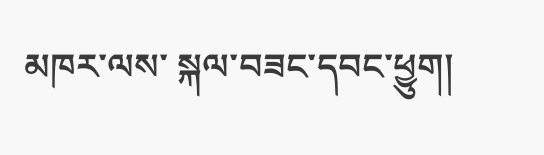མཁར་ལས་ སྐལ་བཟང་དབང་ཕྱུག།